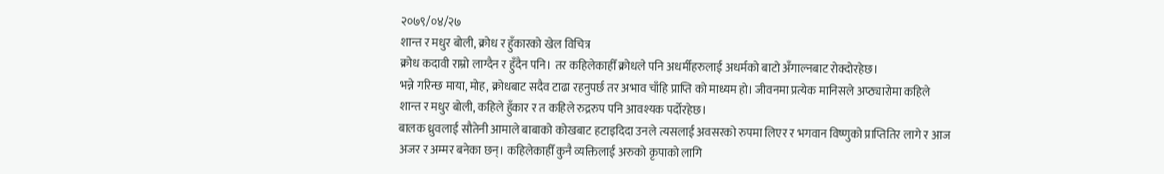२०७९/०४/२७
शान्त र मधुर बोली, क्रोध र हुँकारको खेल विचित्र
क्रोध कदावी राम्रो लाग्दैन र हुँदैन पनि। तर कहिलेकाहीँ क्रोधले पनि अधर्मीहरुलाई अधर्मको बाटो अँगाल्नबाट रोक्दोरहेछ।
भन्ने गरिन्छ माया, मोह, क्रोधबाट सदैव टाढा रहनुपर्छ तर अभाव चाँहि प्राप्ति को माध्यम हो। जीवनमा प्रत्येक मानिसले अप्ठ्यारोमा कहिले शान्त र मधुर बोली, कहिले हुँकार र त कहिले रुद्ररुप पनि आवश्यक पर्दोरहेछ।
बालक ध्रुवलाई सौतेनी आमाले बाबाको कोखबाट हटाइदिदा उनले त्यसलाई अवसरको रुपमा लिएर र भगवान विष्णुको प्राप्तितिर लागे र आज अजर र अम्मर बनेका छन्। कहिलेकाहीँ कुनै व्यक्तिलाई अरुको कृपाको लागि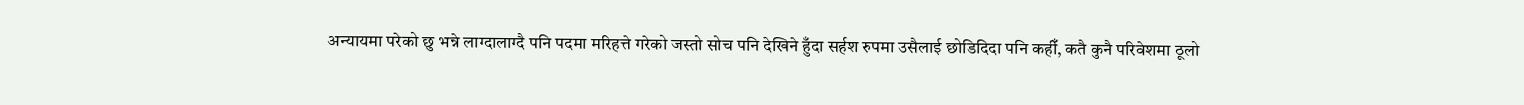अन्यायमा परेको छु भन्ने लाग्दालाग्दै पनि पदमा मरिहत्ते गरेको जस्तो सोच पनि देखिने हुँदा सर्हश रुपमा उसैलाई छोडिदिदा पनि कहीँ, कतै कुनै परिवेशमा ठूलो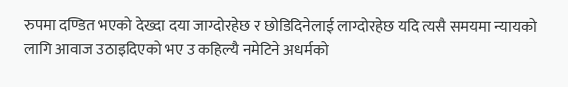रुपमा दण्डित भएको देख्दा दया जाग्दोरहेछ र छोडिदिनेलाई लाग्दोरहेछ यदि त्यसै समयमा न्यायको लागि आवाज उठाइदिएको भए उ कहिल्यै नमेटिने अधर्मको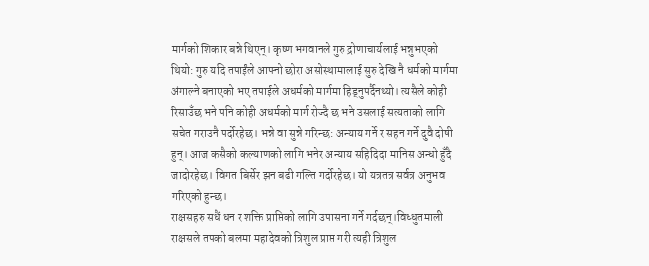मार्गको शिकार बन्ने थिएन्। कृष्ण भगवानले गुरु द्रोणाचार्यलाई भन्नुभएको थियो: गुरु यदि तपाईंले आफ्नो छोरा असोस्थामालाई सुरु देखि नै धर्मको मार्गमा अंगाल्ने बनाएको भए तपाईले अधर्मको मार्गमा हिड्नुपर्दैनथ्यो। त्यसैले कोही रिसाउँछ भने पनि कोही अधर्मको मार्ग रोज्दै छ भने उसलाई सत्यताको लागि सचेत गराउनै पर्दोरहेछ। भन्ने वा सुन्ने गरिन्छ: अन्याय गर्ने र सहन गर्ने दुवै दोषी हुन्। आज कसैको कल्याणको लागि भनेर अन्याय सहिदिदा मानिस अन्धो हुँदै जादोरहेछ। विगत बिर्सेर झन बढी गल्ति गर्दोरहेछ। यो यत्रतत्र सर्वत्र अनुभव गरिएको हुन्छ।
राक्षसहरु सधैं धन र शक्ति प्राप्तिको लागि उपासना गर्ने गर्दछन्।विध्धुतमाली राक्षसले तपको बलमा महादेवको त्रिशुल प्राप्त गरी त्यही त्रिशुल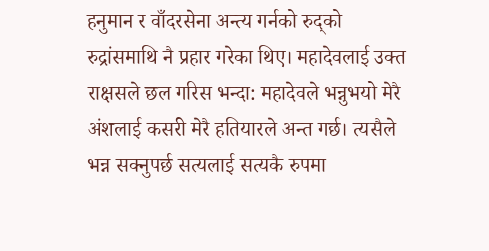हनुमान र वाँदरसेना अन्त्य गर्नको रुद्को रुद्रांसमाथि नै प्रहार गरेका थिए। महादेवलाई उक्त राक्षसले छल गरिस भन्दा: महादेवले भन्नुभयो मेरै अंशलाई कसरी मेरै हतियारले अन्त गर्छ। त्यसैले भन्न सक्नुपर्छ सत्यलाई सत्यकै रुपमा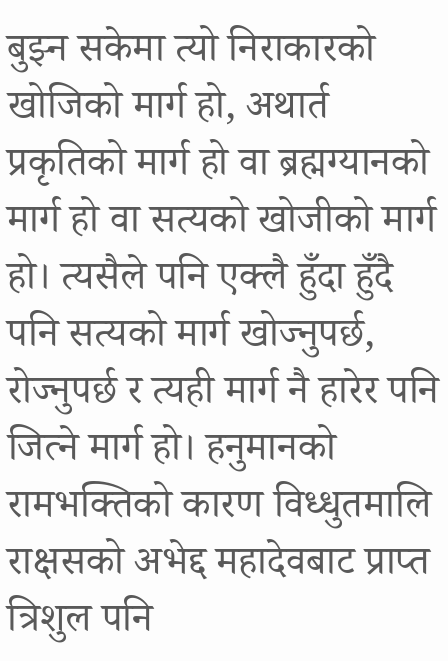बुझ्न सकेमा त्यो निराकारको खोजिको मार्ग हो, अथार्त प्रकृतिको मार्ग हो वा ब्रह्मग्यानको मार्ग हो वा सत्यको खोजीको मार्ग हो। त्यसैले पनि एक्लै हुँदा हुँदै पनि सत्यको मार्ग खोज्नुपर्छ, रोज्नुपर्छ र त्यही मार्ग नै हारेर पनि जित्ने मार्ग हो। हनुमानको रामभक्तिको कारण विध्धुतमालि राक्षसको अभेद्द महादेवबाट प्राप्त त्रिशुल पनि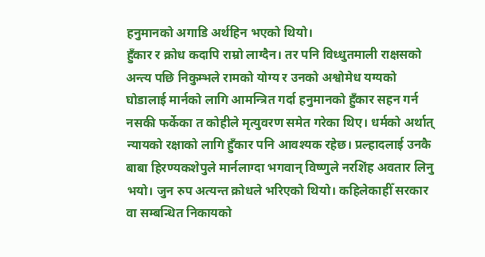हनुमानको अगाडि अर्थहिन भएको थियो।
हुँकार र क्रोध कदापि राम्रो लाग्दैन। तर पनि विध्धुतमाली राक्षसको अन्त्य पछि निकुम्भले रामको योग्य र उनको अश्वोमेध यग्यको घोडालाई मार्नको लागि आमन्त्रित गर्दा हनुमानको हुँकार सहन गर्न नसकी फर्केका त कोहीले मृत्युवरण समेत गरेका थिए। धर्मको अर्थात् न्यायको रक्षाको लागि हुँकार पनि आवश्यक रहेछ। प्रल्हादलाई उनकै बाबा हिरण्यकशेपुले मार्नलाग्दा भगवान् विष्णुले नरशिंह अवतार लिनु भयो। जुन रुप अत्यन्त क्रोधले भरिएको थियो। कहिलेकाहीँ सरकार वा सम्बन्धित निकायको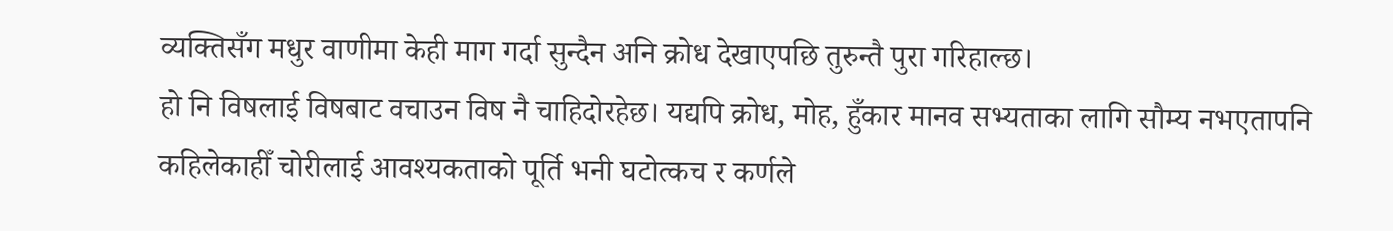व्यक्तिसँग मधुर वाणीमा केही माग गर्दा सुन्दैन अनि क्रोध देखाएपछि तुरुन्तै पुरा गरिहाल्छ।
हो नि विषलाई विषबाट वचाउन विष नै चाहिदोरहेछ। यद्यपि क्रोध, मोह, हुँकार मानव सभ्यताका लागि सौम्य नभएतापनि कहिलेकाहीँ चोरीलाई आवश्यकताको पूर्ति भनी घटोत्कच र कर्णले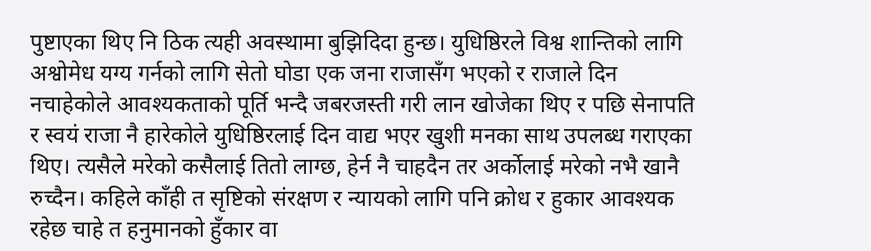पुष्टाएका थिए नि ठिक त्यही अवस्थामा बुझिदिदा हुन्छ। युधिष्ठिरले विश्व शान्तिको लागि अश्वोमेध यग्य गर्नको लागि सेतो घोडा एक जना राजासँग भएको र राजाले दिन नचाहेकोले आवश्यकताको पूर्ति भन्दै जबरजस्ती गरी लान खोजेका थिए र पछि सेनापति र स्वयं राजा नै हारेकोले युधिष्ठिरलाई दिन वाद्य भएर खुशी मनका साथ उपलब्ध गराएका थिए। त्यसैले मरेको कसैलाई तितो लाग्छ, हेर्न नै चाहदैन तर अर्कोलाई मरेको नभै खानै रुच्दैन। कहिले काँही त सृष्टिको संरक्षण र न्यायको लागि पनि क्रोध र हुकार आवश्यक रहेछ चाहे त हनुमानको हुँकार वा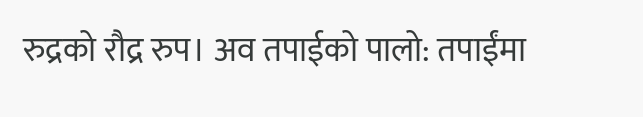रुद्रको रौद्र रुप। अव तपाईको पालो: तपाईंमा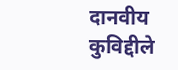दानवीय कुविद्दीले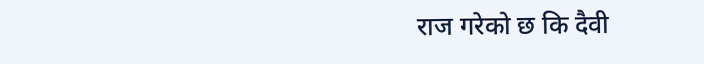राज गरेको छ कि दैवी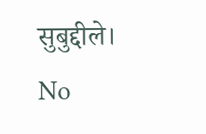सुबुद्दीले।
No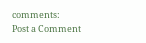comments:
Post a Comment